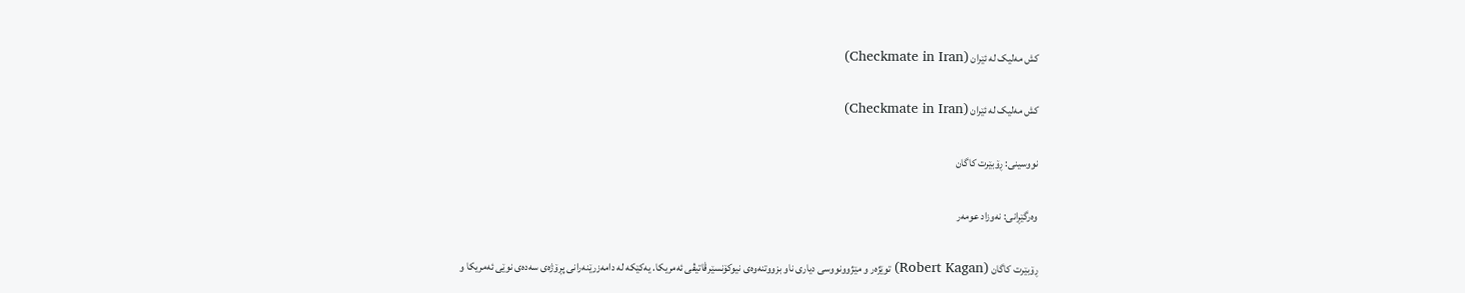کش مەلیک لە ئێران (Checkmate in Iran)

کش مەلیک لە ئێران (Checkmate in Iran)

نووسینی: ڕۆبێرت کاگان

وەرگێڕانی: نەوزاد عومەر

ڕۆبێرت کاگان (Robert Kagan) توێژەر و مێژوونووسی دیاری ناو بزووتنەوەی نیوکۆنسێرڤاتیڤی ئەمریکا. یەکێکە لە دامەزرێنەرانی پڕۆژەی سەدەی نوێی ئەمریکا و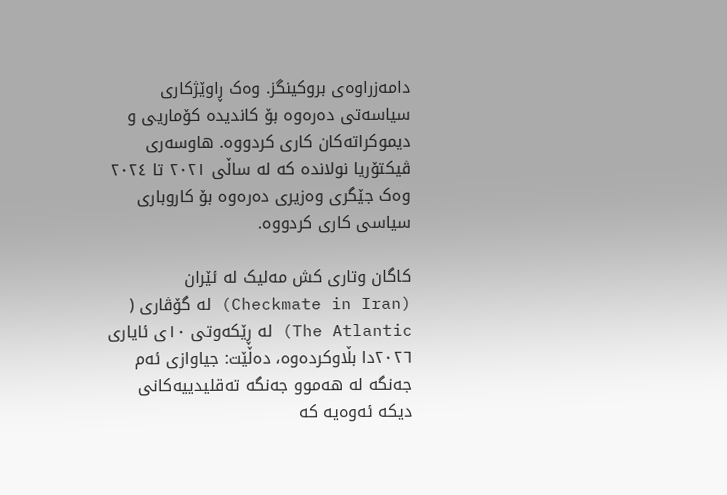دامەزراوەی بروکینگز. وەک ڕاوێژکاری سیاسەتی دەرەوە بۆ کاندیدە کۆماریی و دیموکراتەکان کاری کردووە. هاوسەری ڤیکتۆریا نولاندە کە لە ساڵی ٢٠٢١ تا ٢٠٢٤ وەک جێگری وەزیری دەرەوە بۆ کاروباری سیاسی کاری کردووە.

کاگان وتاری کش مەلیک لە ئێران (Checkmate in Iran) لە گۆڤاری ( The Atlantic) لە ڕێکەوتی ١٠ی ئایاری ٢٠٢٦دا بڵاوکردەوە، دەڵێت: جیاوازی ئەم جەنگە لە هەموو جەنگە تەقلیدییەکانی دیکە ئەوەیە کە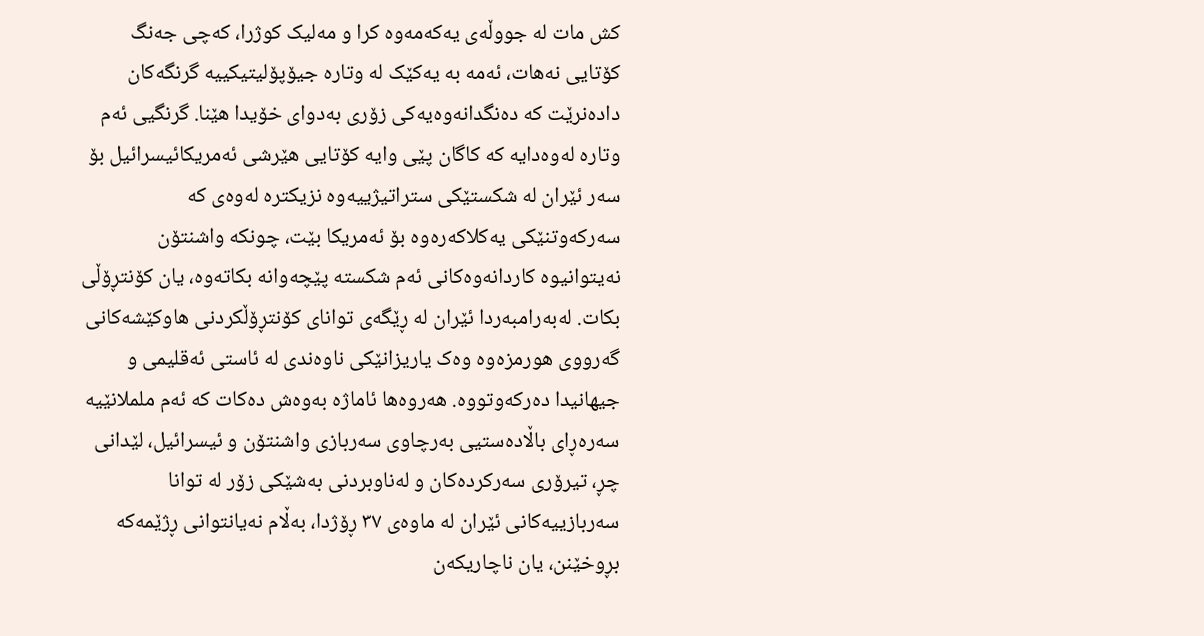کش مات لە جووڵەی یەکەمەوە کرا و مەلیک کوژرا، کەچی جەنگ کۆتایی نەهات، ئەمە بە یەکێک لە وتارە جیۆپۆلیتیکییە گرنگەکان دادەنرێت کە دەنگدانەوەیەکی زۆری بەدوای خۆیدا هێنا. گرنگیی ئەم وتارە لەوەدایە کە کاگان پێی وایە کۆتایی هێرشی ئەمریکائیسرائیل بۆ سەر ئێران لە شکستێکی ستراتیژییەوە نزیکترە لەوەی کە سەرکەوتنێکی یەکلاکەرەوە بۆ ئەمریکا بێت، چونکە واشنتۆن نەیتوانیوە کاردانەوەکانی ئەم شکستە پێچەوانە بکاتەوە، یان کۆنتڕۆڵی بکات. لەبەرامبەردا ئێران لە ڕێگەی توانای کۆنتڕۆڵکردنی هاوکێشەکانی گەرووی هورمزەوە وەک یاریزانێکی ناوەندی لە ئاستی ئەقلیمی و جیهانیدا دەرکەوتووە. هەروەها ئاماژە بەوەش دەکات کە ئەم ململانێیە سەرەڕای باڵادەستیی بەرچاوی سەربازی واشنتۆن و ئیسرائیل، لێدانی چڕ، تیرۆری سەرکردەکان و لەناوبردنی بەشێکی زۆر لە توانا سەربازییەکانی ئێران لە ماوەی ٣٧ ڕۆژدا، بەڵام نەیانتوانی ڕژێمەکە بڕوخێنن، یان ناچاریکەن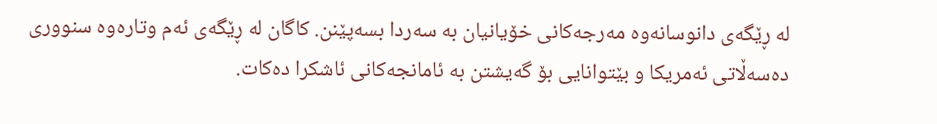لە ڕێگەی دانوسانەوە مەرجەکانی خۆیانیان بە سەردا بسەپێنن. کاگان لە ڕێگەی ئەم وتارەوە سنووری دەسەڵاتی ئەمریکا و بێتوانایی بۆ گەیشتن بە ئامانجەکانی ئاشکرا دەکات.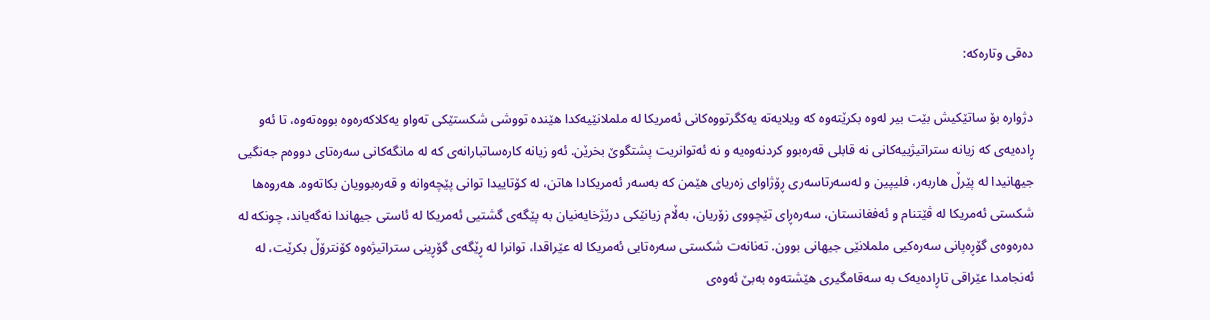دەقی وتارەکە:

دژوارە بۆ ساتێکیش بێت بیر لەوە بکرێتەوە کە ویلایەتە یەکگرتووەکانی ئەمریکا لە ململانێیەکدا هێندە تووشی شکستێکی تەواو یەکلاکەرەوە بووەتەوە، تا ئەو ڕادەیەی کە زیانە ستراتیژییەکانی نە قابلی قەرەبوو کردنەوەیە و نە ئەتوانریت پشتگوێ بخرێن. ئەو زیانە کارەساتبارانەی کە لە مانگەکانی سەرەتای دووەم جەنگیی جیهانیدا لە پێرڵ هاربەر، فلیپین و لەسەرتاسەری ڕۆژاوای زەریای هێمن کە بەسەر ئەمریکادا هاتن، لە کۆتاییدا توانی پێچەوانە و قەرەبوویان بکاتەوە. هەروەها شکستی ئەمریکا لە ڤێتنام و ئەفغانستان، سەرەڕای تێچووی زۆریان، بەڵام زیانێکی درێژخایەنیان بە پێگەی گشتیی ئەمریکا لە ئاستی جیهاندا نەگەیاند، چونکە لە دەرەوەی گۆڕەپانی سەرەکیی ململانێی جیهانی بوون. تەنانەت شکستی سەرەتایی ئەمریکا لە عێراقدا، توانرا لە ڕێگەی گۆڕینی ستراتیژەوە کۆنترۆڵ بکرێت، لە ئەنجامدا عێراقی تاڕادەیەک بە سەقامگیری هێشتەوە بەبێ ئەوەی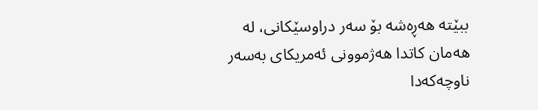ببێتە هەڕەشە بۆ سەر دراوسێکانی، لە هەمان کاتدا هەژموونی ئەمریکای بەسەر ناوچەکەدا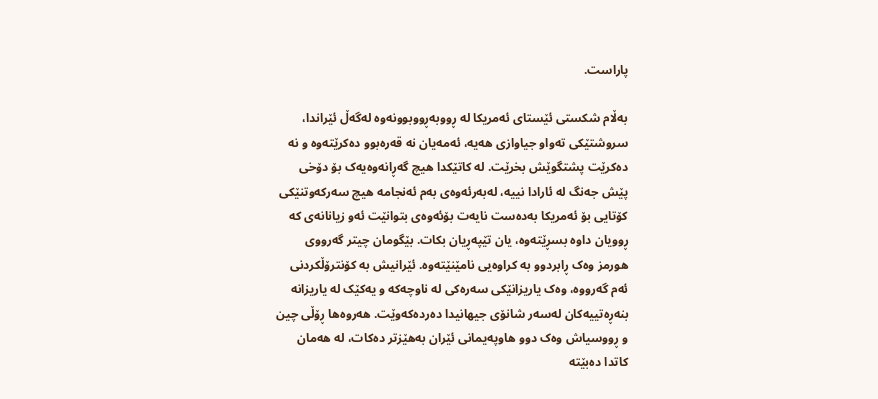پاراست.

بەڵام شکستی ئێستای ئەمریکا لە ڕووبەڕووبوونەوە لەگەڵ ئێراندا، سروشتێکی تەواو جیاوازی هەیە، ئەمەیان نە قەرەبوو دەکرێتەوە و نە دەکرێت پشتگوێش بخرێت. لە کاتێکدا هیچ گەڕانەوەیەک بۆ دۆخی پێش جەنگ لە ئارادا نییە، لەبەرئەوەی بەم ئەنجامە هیچ سەرکەوتنێکی کۆتایی بۆ ئەمریکا بەدەست نایەت بۆئەوەی بتوانێت ئەو زیانانەی کە ڕوویان داوە بسڕێتەوە، یان تێپەڕیان بکات. بێگومان چیتر گەرووی هورمز وەک ڕابردوو بە کراوەیی نامێنێتەوە. ئێرانیش بە کۆنترۆڵکردنی ئەم گەرووە، وەک یاریزانێکی سەرەکی لە ناوچەکە و یەکێک لە یاریزانە بنەڕەتییەکان لەسەر شانۆی جیهانیدا دەردەکەوێت. هەروەها ڕۆڵی چین و ڕووسیاش وەک دوو هاوپەیمانی ئێران بەهێزتر دەکات، لە هەمان کاتدا دەبێتە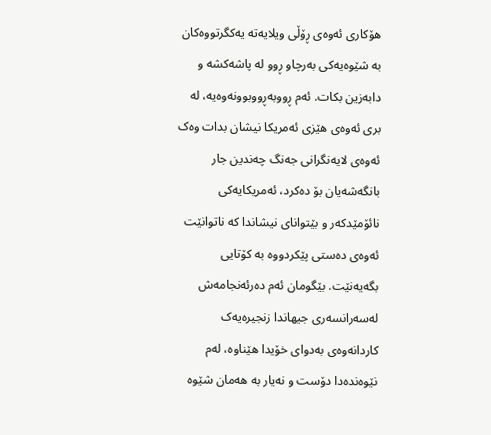هۆکاری ئەوەی ڕۆڵی ویلایەتە یەکگرتووەکان بە شێوەیەکی بەرچاو ڕوو لە پاشەکشە و دابەزین بکات. ئەم ڕووبەڕووبوونەوەیە، لە بری ئەوەی هێزی ئەمریکا نیشان بدات وەک ئەوەی لایەنگرانی جەنگ چەندین جار بانگەشەیان بۆ دەکرد، ئەمریکایەکی نائۆمێدکەر و بێتوانای نیشاندا کە ناتوانێت ئەوەی دەستی پێکردووە بە کۆتایی بگەیەنێت. بێگومان ئەم دەرئەنجامەش لەسەرانسەری جیهاندا زنجیرەیەک کاردانەوەی بەدوای خۆیدا هێناوە، لەم نێوەندەدا دۆست و نەیار بە هەمان شێوە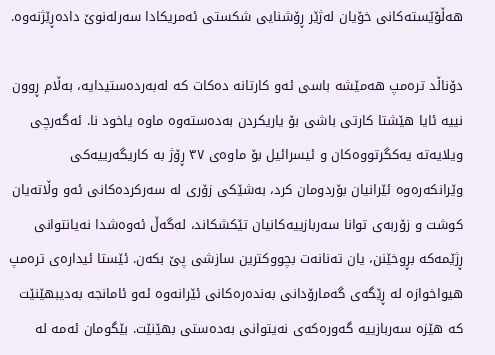هەڵۆێستەکانی خۆیان لەژێر ڕۆشنایی شکستی ئەمریکادا سەرلەنوێ دادەڕێژنەوە.

دۆناڵد ترەمپ هەمێشە باسی ئەو کارتانە دەکات کە لەبەردەستیدایە، بەڵام ڕوون نییە ئایا هێشتا کارتی باشی بۆ یاریکردن بەدەستەوە ماوە یاخود نا. ئەگەرچی ویلایەتە یەکگرتووەکان و ئیسرائیل بۆ ماوەی ٣٧ ڕۆژ بە کاریگەرییەکی وێرانکەرەوە ئێرانیان بۆردومان کرد، بەشێکی زۆری لە سەرکردەکانی ئەو وڵاتەیان کوشت و زۆربەی توانا سەربازییەکانیان تێکشکاند، لەگەڵ ئەوەشدا نەیانتوانی ڕژێمەکە بڕوخێنن، یان تەنانەت بچووکترین سازشی پێ بکەن. ئێستا ئیدارەی ترەمپ هیواخوازە لە ڕێگەی گەمارۆدانی بەندەرەکانی ئێرانەوە ئەو ئامانجە بەدیبهێنێت کە هێزە سەربازییە گەورەکەی نەیتوانی بەدەستی بهێنێت. بێگومان ئەمە لە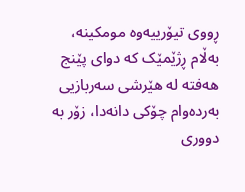ڕووی تیۆرییەوە مومکینە، بەڵام ڕژێمێک کە دوای پێنج هەفتە لە هێرشی سەربازیی بەردەوام چۆکی دانەدا، زۆر بە دووری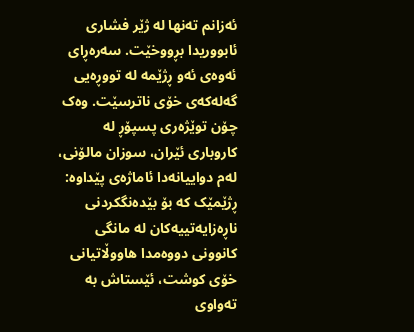ئەزانم تەنها لە ژێر فشاری ئابووریدا بڕووخێت. سەرەڕای ئەوەی ئەو ڕژێمە لە تووڕەیی گەلەکەی خۆی ناترسێت. وەک چۆن توێژەری پسپۆڕ لە کاروباری ئێران، سوزان مالۆنی، لەم دواییانەدا ئاماژەی پێداوە: ڕژێمێک کە بۆ بێدەنگکردنی ناڕەزایەتییەکان لە مانگی کانوونی دووەمدا هاووڵاتیانی خۆی کوشت، ئێستاش بە تەواوی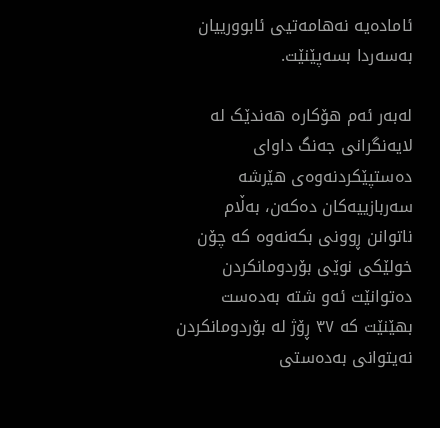ئامادەیە نەهامەتیی ئابوورییان بەسەردا بسەپێنێت.

لەبەر ئەم هۆکارە هەندێک لە لایەنگرانی جەنگ داوای دەستپێکردنەوەی هێرشە سەربازییەکان دەکەن، بەڵام ناتوانن ڕوونی بکەنەوە کە چۆن خولێکی نوێی بۆردومانکردن دەتوانێت ئەو شتە بەدەست بهێنێت کە ٣٧ ڕۆژ لە بۆردومانکردن نەیتوانی بەدەستی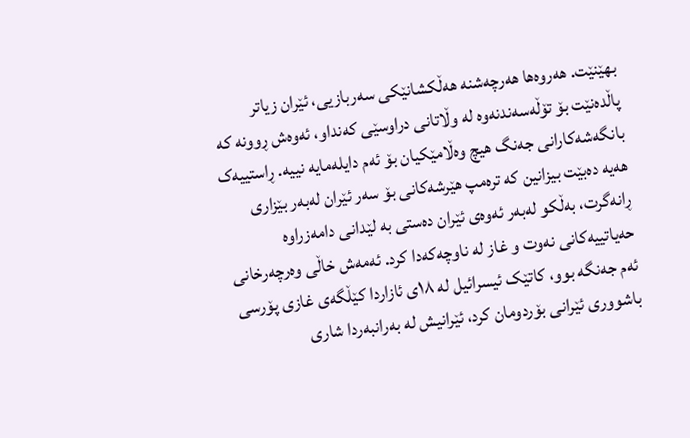بهێنێت. هەروەها هەرچەشنە هەڵکشانێکی سەربازیی، ئێران زیاتر پاڵدەنێت بۆ تۆڵەسەندنەوە لە وڵاتانی دراوسێی کەنداو، ئەوەش ڕوونە کە بانگەشەکارانی جەنگ هیچ وەڵامێکیان بۆ ئەم دایلەمایە نییە. ڕاستییەک هەیە دەبێت بیزانین کە ترەمپ هێرشەکانی بۆ سەر ئێران لەبەر بێزاری ڕانەگرت، بەڵکو لەبەر ئەوەی ئێران دەستی بە لێدانی دامەزراوە حەیاتییەکانی نەوت و غاز لە ناوچەکەدا کرد. ئەمەش خاڵی وەرچەرخانی ئەم جەنگە بوو، کاتێک ئیسرائیل لە ١٨ی ئازاردا کێڵگەی غازی پۆرسی باشووری ئێرانی بۆردومان کرد، ئێرانیش لە بەرانبەردا شاری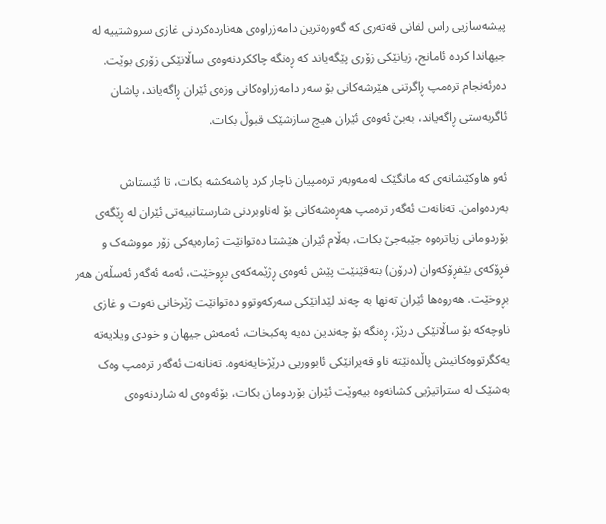پیشەسازیی راس لفانی قەتەری کە گەورەترین دامەزراوەی هەناردەکردنی غازی سروشتییە لە جیهاندا کردە ئامانج، زیانێکی زۆری پێگەیاند کە ڕەنگە چاککردنەوەی ساڵانێکی زۆری بوێت. دەرئەنجام ترەمپ ڕاگرتنی هێرشەکانی بۆ سەر دامەزراوەکانی وزەی ئێران ڕاگەیاند، پاشان ئاگربەستی ڕاگەیاند، بەبێ ئەوەی ئێران هیچ سازشێک قبوڵ بکات.

ئەو هاوکێشانەی کە مانگێک لەمەوبەر ترەمپیان ناچار کرد پاشەکشە بکات، تا ئێستاش بەردەوامن. تەنانەت ئەگەر ترەمپ هەڕەشەکانی بۆ لەناوبردنی شارستانییەتی ئێران لە ڕێگەی بۆردومانی زیاترەوە جێبەجێ بکات، بەڵام ئێران هێشتا دەتوانێت ژمارەیەکی زۆر مووشەک و فڕۆکەی بێفڕۆکەوان (درۆن) بتەقێنێت پێش ئەوەی ڕژێمەکەی بڕوخێت، ئەمە ئەگەر ئەسڵەن هەر بڕوخێت. هەروەها ئێران تەنها بە چەند لێدانێکی سەرکەوتوو دەتوانێت ژێرخانی نەوت و غازی ناوچەکە بۆ ساڵانێکی درێژ، ڕەنگە بۆ چەندین دەیە پەکبخات، ئەمەش جیهان و خودی ویلایەتە یەکگرتووەکانیش پاڵدەنێتە ناو قەیرانێکی ئابووریی درێژخایەنەوە. تەنانەت ئەگەر ترەمپ وەک بەشێک لە ستراتیژیی کشانەوە بیەوێت ئێران بۆردومان بکات، بۆئەوەی لە شاردنەوەی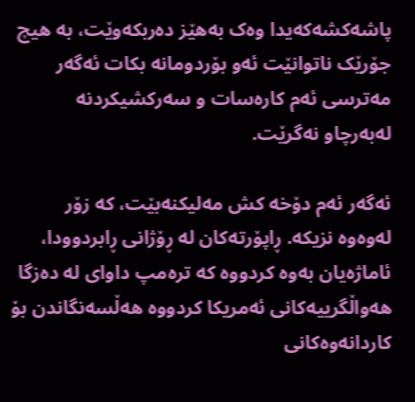پاشەکشەکەیدا وەک بەهێز دەربکەوێت، بە هیچ جۆرێک ناتوانێت ئەو بۆردومانە بکات ئەگەر مەترسی ئەم کارەسات و سەرکشیکردنە لەبەرچاو نەگرێت.

ئەگەر ئەم دۆخە کش مەلیکنەبێت، کە زۆر لەوەوە نزیکە. ڕاپۆرتەکان لە ڕۆژانی ڕابردوودا، ئاماژەیان بەوە کردووە کە ترەمپ داوای لە دەزگا هەواڵگرییەکانی ئەمریکا کردووە هەڵسەنگاندن بۆ کاردانەوەکانی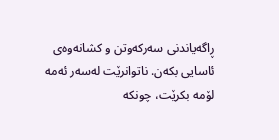ڕاگەیاندنی سەرکەوتن و کشانەوەی ئاسایی بکەن. ناتوانرێت لەسەر ئەمە لۆمە بکرێت، چونکە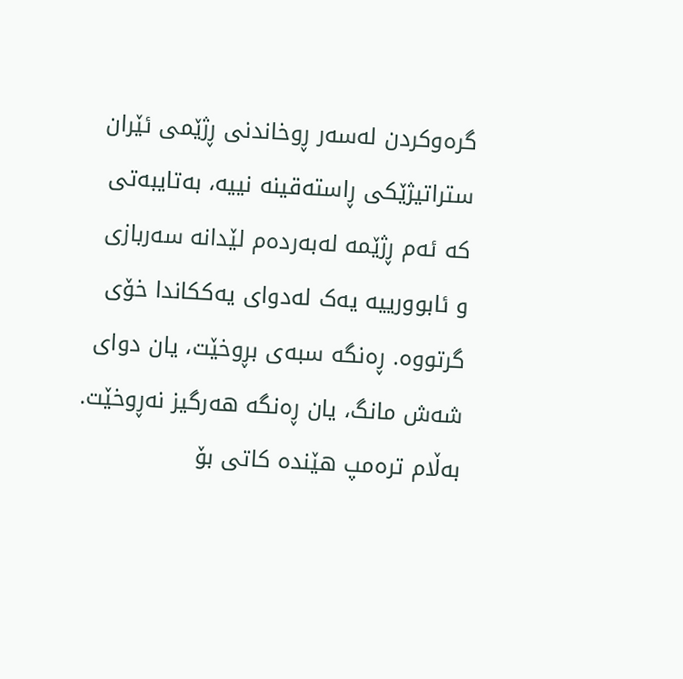گرەوکردن لەسەر ڕوخاندنی ڕژێمی ئێران ستراتیژێکی ڕاستەقینە نییە، بەتایبەتی کە ئەم ڕژێمە لەبەردەم لێدانە سەربازی و ئابوورییە یەک لەدوای یەککاندا خۆی گرتووە. ڕەنگە سبەی بڕوخێت، یان دوای شەش مانگ، یان ڕەنگە هەرگیز نەڕوخێت. بەڵام ترەمپ هێندە کاتی بۆ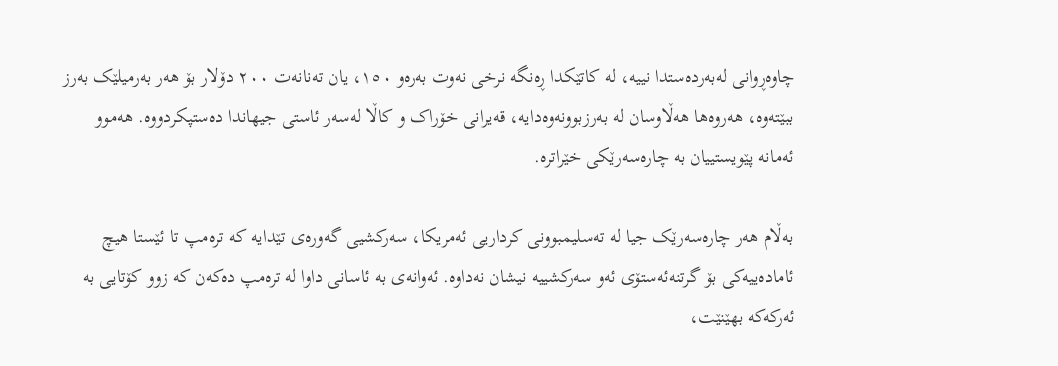چاوەڕوانی لەبەردەستدا نییە، لە کاتێکدا ڕەنگە نرخی نەوت بەرەو ١٥٠، یان تەنانەت ٢٠٠ دۆلار بۆ هەر بەرمیلێک بەرز ببێتەوە، هەروەها هەڵاوسان لە بەرزبوونەوەدایە، قەیرانی خۆراک و کاڵا لەسەر ئاستی جیهاندا دەستپکردووە. هەموو ئەمانە پێویستییان بە چارەسەرێکی خێراترە.

بەڵام هەر چارەسەرێک جیا لە تەسلیمبوونی کرداریی ئەمریکا، سەرکشیی گەورەی تێدایە کە ترەمپ تا ئێستا هیچ ئامادەییەکی بۆ گرتنەئەستۆی ئەو سەرکشییە نیشان نەداوە. ئەوانەی بە ئاسانی داوا لە ترەمپ دەکەن کە زوو کۆتایی بە ئەرکەکە بهێنێت،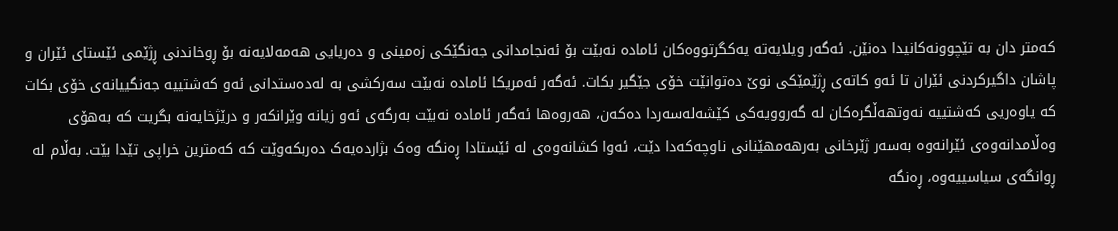کەمتر دان بە تێچوونەکانیدا دەنێن. ئەگەر ویلایەتە یەکگرتووەکان ئامادە نەبێت بۆ ئەنجامدانی جەنگێکی زەمینی و دەریایی هەمەلایەنە بۆ ڕوخاندنی ڕژێمی ئێستای ئێران و پاشان داگیرکردنی ئێران تا ئەو کاتەی ڕژێمێکی نوێ دەتوانێت خۆی جێگیر بکات. ئەگەر ئەمریکا ئامادە نەبێت سەرکشی بە لەدەستدانی ئەو کەشتییە جەنگییانەی خۆی بکات کە یاوەریی کەشتییە نەوتهەڵگرەکان لە گەروویەکی کێشەلەسەردا دەکەن، هەروەها ئەگەر ئامادە نەبێت بەرگەی ئەو زیانە وێرانکەر و درێژخایەنە بگریت کە بەهۆی وەڵامدانەوەی ئێرانەوە بەسەر ژێرخانی بەرهەمهێنانی ناوچەکەدا دێت، ئەوا کشانەوەی لە ئێستادا ڕەنگە وەک بژاردەیەک دەربکەوێت کە کەمترین خراپی تێدا بێت. بەڵام لە ڕوانگەی سیاسییەوە، ڕەنگە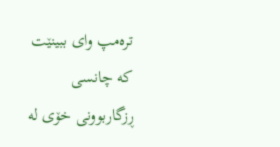ترەمپ وای ببینێت کە چانسی ڕزگاربوونی خۆی لە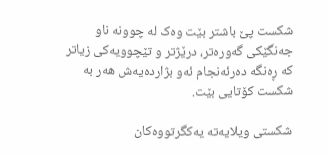شکست پێ باشتر بێت وەک لە چوونە ناو جەنگێکی گەورەتر، درێژتر و تێچوویەکی زیاتر کە ڕەنگە دەرئەنجام ئەو بژاردەیەش هەر بە شکست کۆتایی بێت.

شکستی ویلایەتە یەکگرتووەکان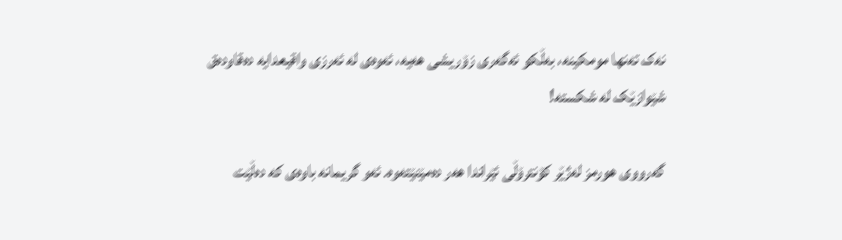نەک تەنها مومکینە، بەڵکو ئەگەری زۆریشی هەیە، ئەوەی لە ئەرزی واقیعدایە دەقاودەق شێوازێک لە شکستە!

گەرووی هورمز لەژێر کۆنترۆڵی ئێراندا هەر دەمێنێتەوە. ئەو گریمانە باوەی کە دەڵێت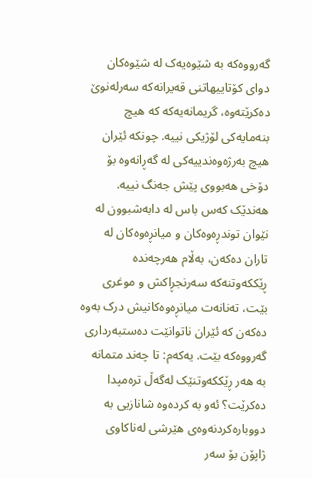گەرووەکە بە شێوەیەک لە شێوەکان دوای کۆتاییهاتنی قەیرانەکە سەرلەنوێ دەکرێتەوە، گریمانەیەکە کە هیچ بنەمایەکی لۆژیکی نییە. چونکە ئێران هیچ بەرژەوەندییەکی لە گەڕانەوە بۆ دۆخی هەبووی پێش جەنگ نییە. هەندێک کەس باس لە دابەشبوون لە نێوان توندڕەوەکان و میانڕەوەکان لە تاران دەکەن، بەڵام هەرچەندە ڕێککەوتنەکە سەرنجڕاکش و موغری بێت، تەنانەت میانڕەوەکانیش درک بەوە دەکەن کە ئێران ناتوانێت دەستبەرداری گەرووەکە بێت. یەکەم: تا چەند متمانە بە هەر ڕێککەوتنێک لەگەڵ ترەمپدا دەکرێت؟ ئەو بە کردەوە شانازیی بە دووبارەکردنەوەی هێرشی لەناکاوی ژاپۆن بۆ سەر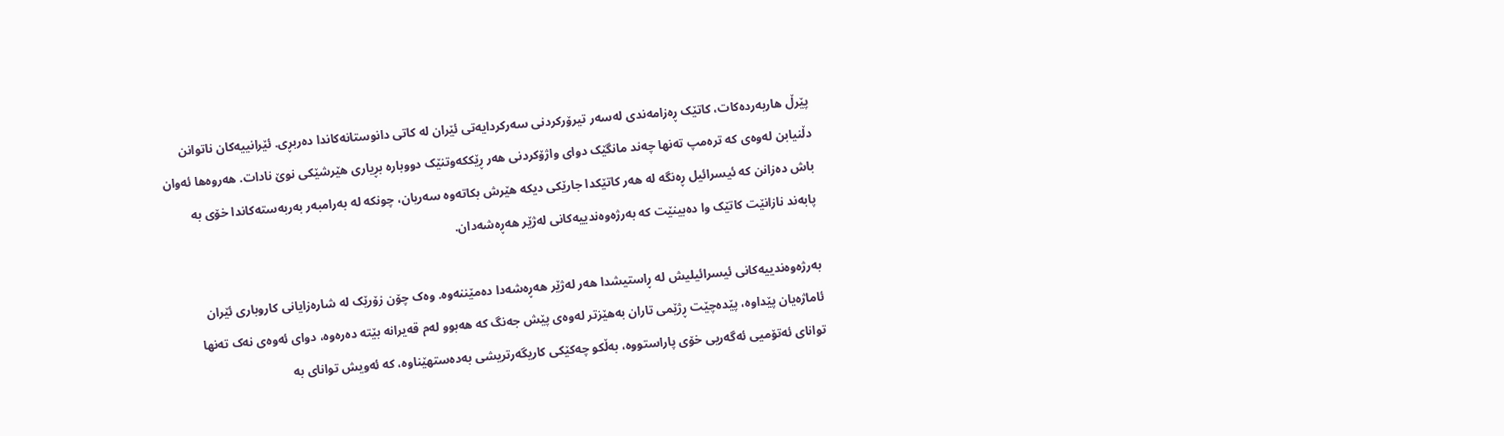پێرڵ هاربەردەکات، کاتێک ڕەزامەندی لەسەر تیرۆرکردنی سەرکردایەتی ئێران لە کاتی دانوستانەکاندا دەربڕی. ئێرانییەکان ناتوانن دڵنیابن لەوەی کە ترەمپ تەنها چەند مانگێک دوای واژۆکردنی هەر ڕێککەوتنێک دووبارە بڕیاری هێرشێکی نوێ نادات. هەروەها ئەوان باش دەزانن کە ئیسرائیل ڕەنگە لە هەر کاتێکدا جارێکی دیکە هێرش بکاتەوە سەریان، چونکە لە بەرامبەر بەربەستەکاندا خۆی بە پابەند نازانێت کاتێک وا دەبینێت کە بەرژەوەندییەکانی لەژێر هەڕەشەدان.

بەرژەوەندییەکانی ئیسرائیلیش لە ڕاستیشدا هەر لەژێر هەڕەشەدا دەمێننەوە. وەک چۆن زۆرێک لە شارەزایانی کاروباری ئێران ئاماژەیان پێداوە، پێدەچێت ڕژێمی تاران بەهێزتر لەوەی پێش جەنگ کە هەبوو لەم قەیرانە بێتە دەرەوە، دوای ئەوەی نەک تەنها توانای ئەتۆمیی ئەگەریی خۆی پاراستووە، بەڵکو چەکێکی کاریگەرتریشی بەدەستهێناوە، کە ئەویش توانای بە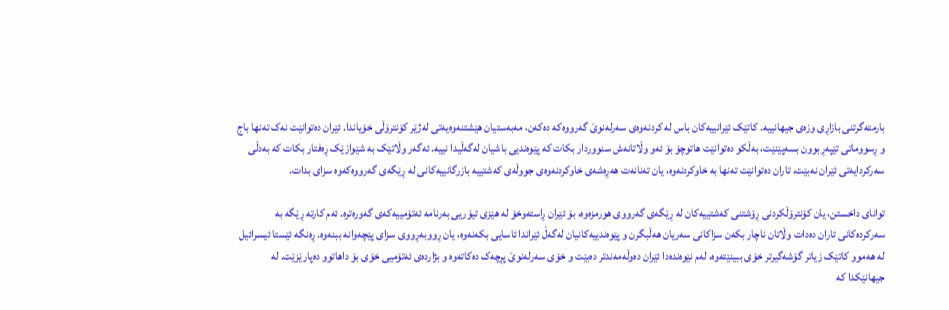بارمتەگرتنی بازاڕی وزەی جیهانییە. کاتێک ئێرانییەکان باس لە کردنەوەی سەرلەنوێ گەرووەکە دەکەن، مەبەستیان هێشتنەوەیەتی لەژێر کۆنترۆڵی خۆیاندا. ئێران دەتوانێت نەک تەنها باج و ڕسووماتی تێپەڕبوون بسەپێنێت، بەڵکو دەتوانێت هاتوچۆ بۆ ئەو وڵاتانەش سنووردار بکات کە پێوەندیی باشیان لەگەڵیدا نییە. ئەگەر وڵاتێک بە شێوازێک ڕەفتار بکات کە بەدڵی سەرکردایەتی ئێران نەبێت، تاران دەتوانێت تەنها بە خاوکردنەوە، یان تەنانەت هەڕەشەی خاوکردنەوەی جووڵەی کەشتییە بازرگانییەکانی لە ڕێگەی گەرووەکەوە سزای بدات.

توانای داخستن، یان کۆنترۆڵکردنی ڕۆشتنی کەشتییەکان لە ڕێگەی گەرووی هورمزەوە، بۆ ئێران ڕاستەوخۆ لە هێزی تیۆریی بەرنامە ئەتۆمییەکەی گەورەترە. ئەم کارتە ڕێگە بە سەرکردەکانی تاران دەدات وڵاتان ناچار بکەن سزاکانی سەریان هەڵبگرن و پێوەندییەکانیان لەگەڵ ئێراندا ئاسایی بکەنەوە، یان ڕووبەڕووی سزای پێچەوانە ببنەوە. ڕەنگە ئێستا ئیسرائیل لە هەموو کاتێک زیاتر گۆشەگیرتر خۆی ببینێتەوە، لەم نێوەندەدا ئێران دەوڵەمەندتر دەبێت و خۆی سەرلەنوێ پڕچەک دەکاتەوە و بژاردەی ئەتۆمیی خۆی بۆ داهاتوو دەپارێزێت. لە جیهانێکدا کە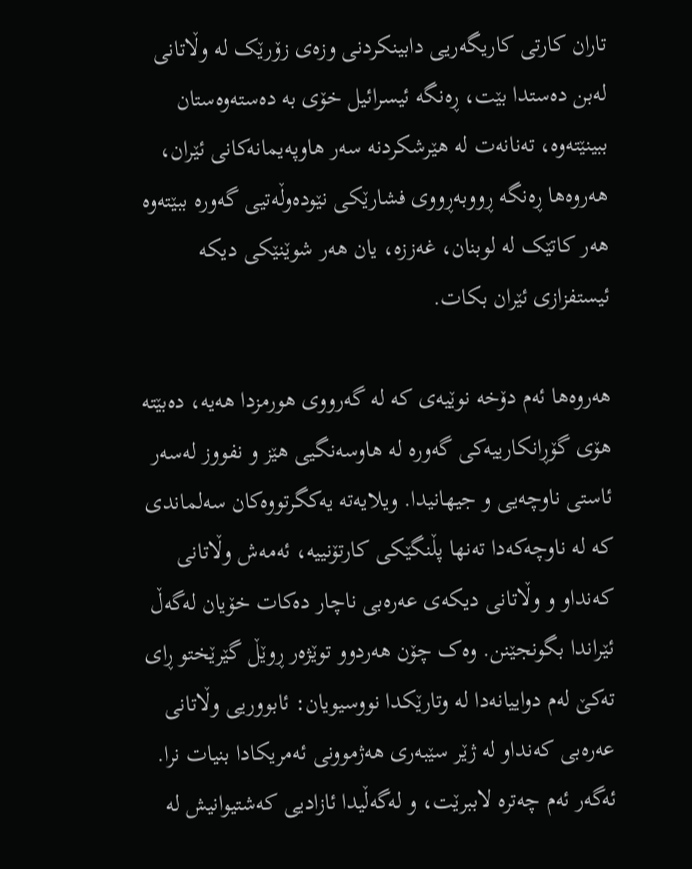تاران کارتی کاریگەریی دابینکردنی وزەی زۆرێک لە وڵاتانی لەبن دەستدا بێت، ڕەنگە ئیسرائیل خۆی بە دەستەوەستان ببینێتەوە، تەنانەت لە هێرشکردنە سەر هاوپەیمانەکانی ئێران، هەروەها ڕەنگە ڕووبەڕووی فشارێکی نێودەوڵەتیی گەورە ببێتەوە هەر کاتێک لە لوبنان، غەززە، یان هەر شوێنێکی دیکە ئیستفزازی ئێران بکات.

هەروەها ئەم دۆخە نوێیەی کە لە گەرووی هورمزدا هەیە، دەبێتە هۆی گۆڕانکارییەکی گەورە لە هاوسەنگیی هێز و نفووز لەسەر ئاستی ناوچەیی و جیهانیدا. ویلایەتە یەکگرتووەکان سەلماندی کە لە ناوچەکەدا تەنها پڵنگێکی کارتۆنییە، ئەمەش وڵاتانی کەنداو و وڵاتانی دیکەی عەرەبی ناچار دەکات خۆیان لەگەڵ ئێراندا بگونجێنن. وەک چۆن هەردوو توێژەر ڕوێڵ گێرێختو ڕای تەکێ لەم دواییانەدا لە وتارێکدا نووسیویان: ئابووریی وڵاتانی عەرەبی کەنداو لە ژێر سێبەری هەژموونی ئەمریکادا بنیات نرا. ئەگەر ئەم چەترە لاببرێت، و لەگەڵیدا ئازادیی کەشتیوانیش لە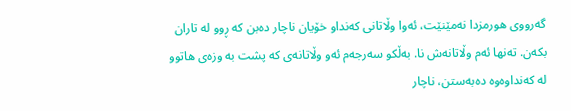گەرووی هورمزدا نەمێنێت، ئەوا وڵاتانی کەنداو خۆیان ناچار دەبن کە ڕوو لە تاران بکەن. تەنها ئەم وڵاتانەش نا. بەڵکو سەرجەم ئەو وڵاتانەی کە پشت بە وزەی هاتوو لە کەنداوەوە دەبەستن، ناچار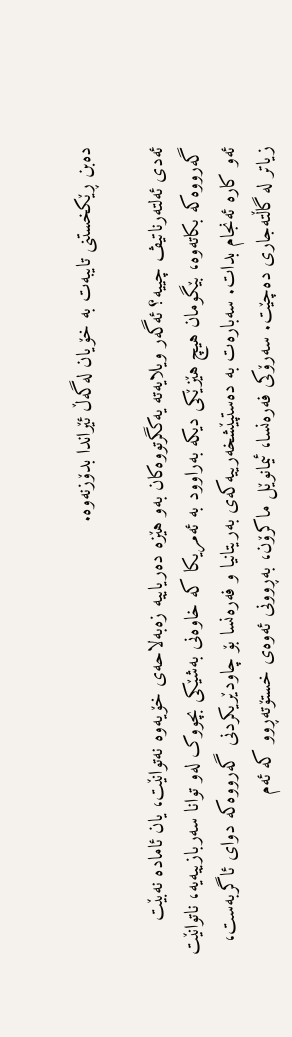دەبن ڕێکخستنی تایبەت بە خۆیان لەگەڵ ئێراندا بدۆزنەوە.

ئەدی ئەلتەرناتیڤ چییە؟ ئەگەر ویلایەتە یەکگرتووەکان بەو هێزە دەریاییە زەبەلاحەی خۆیەوە نەتوانێت، یان ئامادە نەبێت گەرووەکە بکاتەوە، بێگومان هیچ هێزێکی دیکە بەراوود بە ئەمریکا کە خاوەنی بەشێکی بچووک لەو توانا سەربازییەیە، ناتوانێت ئەو کارە ئەنجام بدات. سەبارەت بە دەستپێشخەرییەکەی بەریتانیا و فەرەنسا بۆ چاودێریکردنی گەرووەکە دوای ئاگربەست، زیاتر لە گاڵتەجاری دەچێت. سەرۆکی فەرەنسا، ئیمانوێل ماکرۆن، بەڕوونی ئەوەی خستۆتەڕوو کە ئەم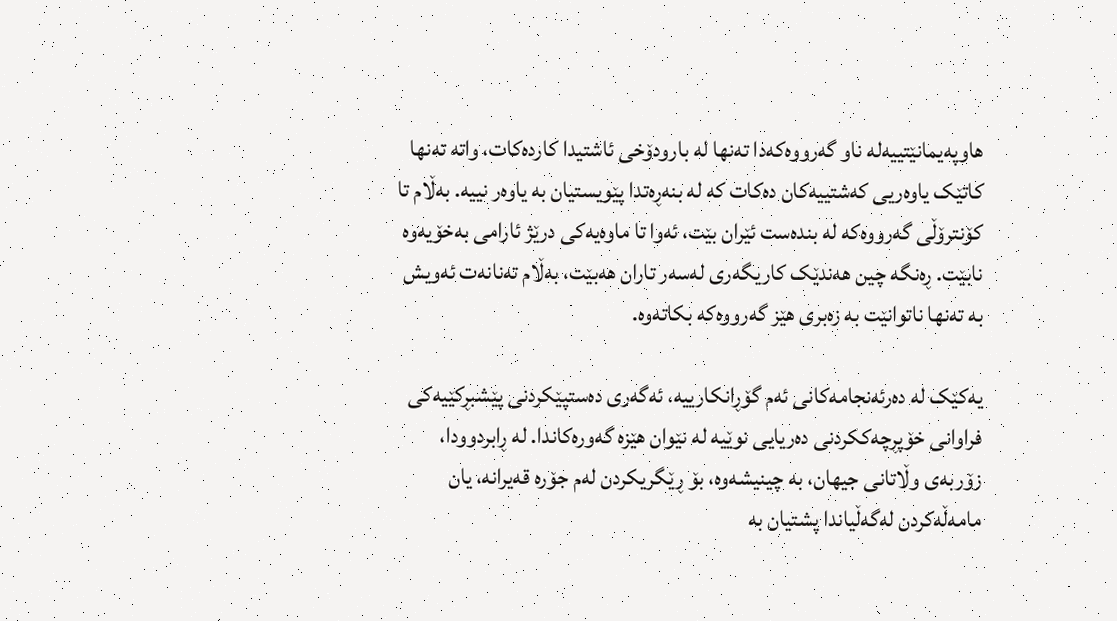هاوپەیمانێتییەلە ناو گەرووەکەدا تەنها لە بارودۆخی ئاشتیدا کاردەکات، واتە تەنها کاتێک یاوەریی کەشتییەکان دەکات کە لە بنەڕەتدا پێویستیان بە یاوەر نییە. بەڵام تا کۆنترۆڵی گەرووەکە لە بندەست ئێران بێت، ئەوا تا ماوەیەکی درێژ ئارامی بەخۆیەوە نابێت. ڕەنگە چین هەندێک کاریگەری لەسەر تاران هەبێت، بەڵام تەنانەت ئەویش بە تەنها ناتوانێت بە زەبری هێز گەرووەکە بکاتەوە.

یەکێک لە دەرئەنجامەکانی ئەم گۆڕانکارییە، ئەگەری دەستپێکردنی پێشبڕکێیەکی فراوانی خۆپڕچەککردنی دەریایی نوێیە لە نێوان هێزە گەورەکاندا. لە ڕابردوودا، زۆربەی وڵاتانی جیهان، بە چینیشەوە، بۆ ڕێگریکردن لەم جۆرە قەیرانە، یان مامەڵەکردن لەگەڵیاندا پشتیان بە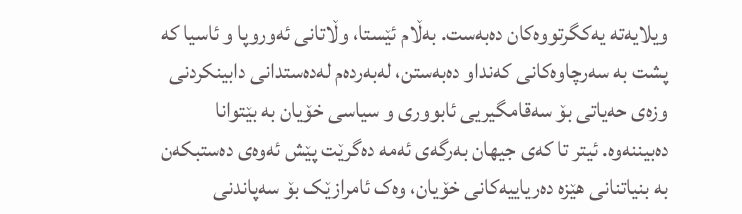ویلایەتە یەکگرتووەکان دەبەست. بەڵام ئێستا، وڵاتانی ئەوروپا و ئاسیا کە پشت بە سەرچاوەکانی کەنداو دەبەستن، لەبەردەم لەدەستدانی دابینکردنی وزەی حەیاتی بۆ سەقامگیریی ئابووری و سیاسی خۆیان بە بێتوانا دەبیننەوە. ئیتر تا کەی جیهان بەرگەی ئەمە دەگرێت پێش ئەوەی دەستبکەن بە بنیاتنانی هێزە دەریاییەکانی خۆیان، وەک ئامرازێک بۆ سەپاندنی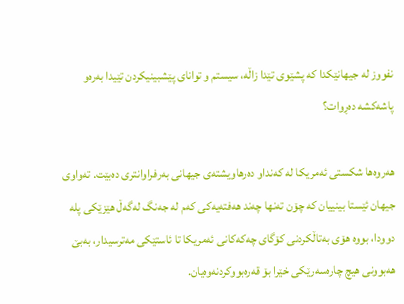نفووز لە جیهانێکدا کە پشێوی تێدا زاڵە، سیستم و توانای پێشبینیکردن تێیدا بەرەو پاشەکشە دەڕوات؟

هەروەها شکستی ئەمریکا لە کەنداو دەرهاویشتەی جیهانی بەرفراوانتری دەبێت. تەواوی جیهان ئێستا بینییان کە چۆن تەنها چەند هەفتەیەکی کەم لە جەنگ لەگەڵ هێزێکی پلە دوودا، بووە هۆی بەتاڵکردنی کۆگای چەکەکانی ئەمریکا تا ئاستێکی مەترسیدار، بەبێ هەبوونی هیچ چارەسەرێکی خێرا بۆ قەرەبووکردنەوەیان.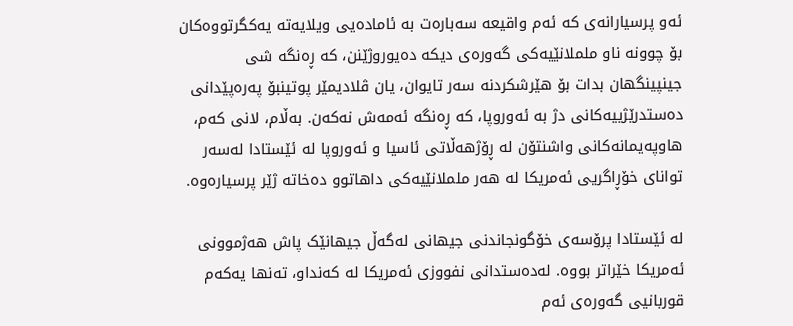ئەو پرسیارانەی کە ئەم واقیعە سەبارەت بە ئامادەیی ویلایەتە یەکگرتووەکان بۆ چوونە ناو ململانێیەکی گەورەی دیکە دەیوروژێنن، کە ڕەنگە شی جینپینگهان بدات بۆ هێرشکردنە سەر تایوان، یان ڤلادیمێر پوتینبۆ پەرەپێدانی دەستدرێژییەکانی دژ بە ئەوروپا، کە ڕەنگە ئەمەش نەکەن. بەڵام، لانی کەم، هاوپەیمانەکانی واشنتۆن لە ڕۆژهەڵاتی ئاسیا و ئەوروپا لە ئێستادا لەسەر توانای خۆڕاگریی ئەمریکا لە هەر ململانێیەکی داهاتوو دەخاتە ژێر پرسیارەوە.

لە ئێستادا پرۆسەی خۆگونجاندنی جیهانی لەگەڵ جیهانێک پاش هەژموونی ئەمریکا خێراتر بووە. لەدەستدانی نفووزی ئەمریکا لە کەنداو، تەنها یەکەم قوربانیی گەورەی ئەم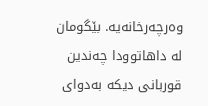وەرچەرخانەیە. بێگومان لە داهاتوودا چەندین قوربانی دیکە بەدوای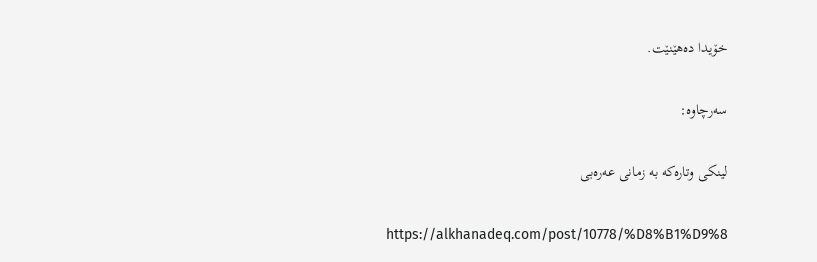خۆیدا دەهێنێت.

سەرچاوە:

لینکی وتارەکە بە زمانی عەرەبی

https://alkhanadeq.com/post/10778/%D8%B1%D9%8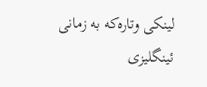لینکی وتارەکە بە زمانی ئینگلیزی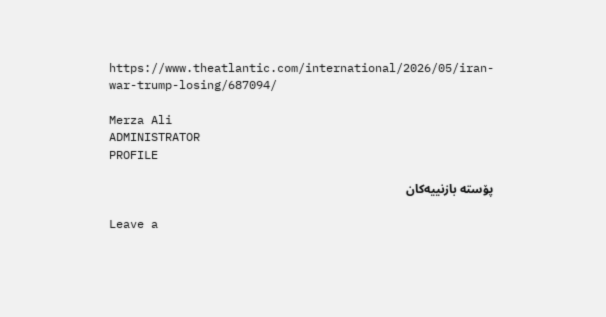https://www.theatlantic.com/international/2026/05/iran-war-trump-losing/687094/

Merza Ali
ADMINISTRATOR
PROFILE

پۆستە بازنییەکان

Leave a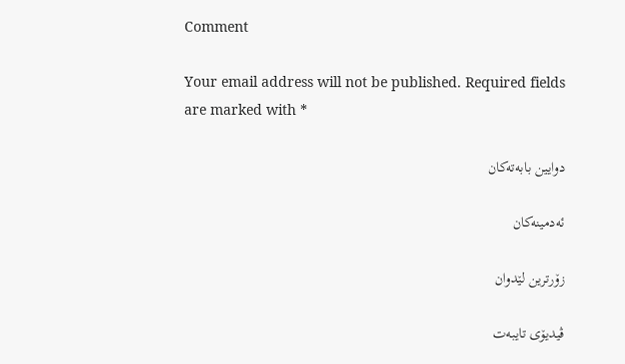Comment

Your email address will not be published. Required fields are marked with *

دوایین بابەتەکان

ئەدمینەکان

زۆرترین لێدوان

ڤیدیۆی تایبەت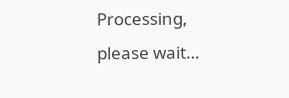Processing, please wait…